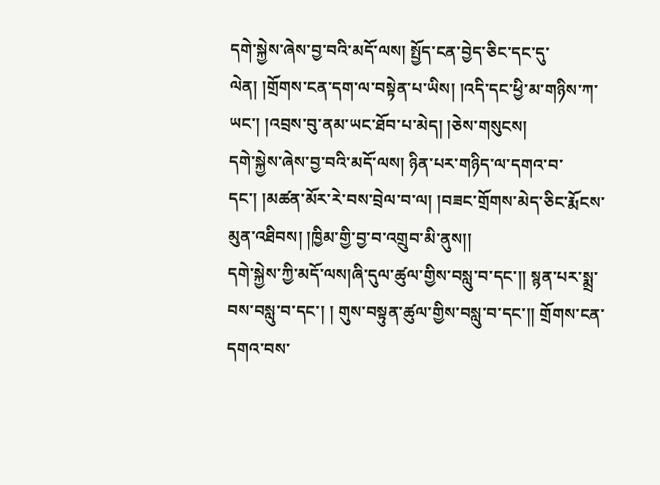དགེ་སྐྱེས་ཞེས་བྱ་བའི་མདོ་ལས། སྤྱོད་ངན་བྱེད་ཅིང་དང་དུ་ལེན། །གྲོགས་ངན་དག་ལ་བསྟེན་པ་ཡིས། །འདི་དང་ཕྱི་མ་གཉིས་ཀ་ཡང་། །འབྲས་བུ་ནམ་ཡང་ཐོབ་པ་མེད། །ཅེས་གསུངས།
དགེ་སྐྱེས་ཞེས་བྱ་བའི་མདོ་ལས། ཉིན་པར་གཉིད་ལ་དགའ་བ་དང་། །མཚན་མོར་རེ་བས་བྲེལ་བ་ལ། །བཟང་གྲོགས་མེད་ཅིང་རྨོངས་མུན་འཐིབས། །ཁྱིམ་གྱི་བྱ་བ་འགྲུབ་མི་ནུས།།
དགེ་སྐྱེས་ཀྱི་མདོ་ལས།ཞི་དུལ་ཚུལ་གྱིས་བསླུ་བ་དང་།། སྙན་པར་སྨྲ་བས་བསླུ་བ་དང་། ། གུས་བསྟུན་ཚུལ་གྱིས་བསླུ་བ་དང་།། གྲོགས་ངན་དགའ་བས་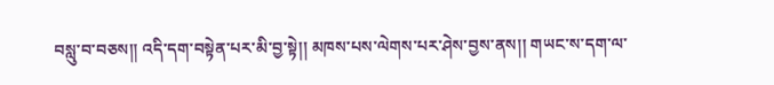བསླུ་བ་བཅས།། འདི་དག་བསྟེན་པར་མི་བྱ་སྟེ།། མཁས་པས་ལེགས་པར་ཤེས་བྱས་ནས།། གཡང་ས་དག་ལ་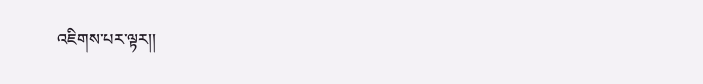འཇིགས་པར་ལྟར།།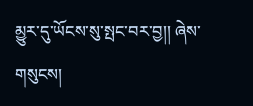མྱུར་དུ་ཡོངས་སུ་སྤང་བར་བྱ།། ཞེས་གསུངས།